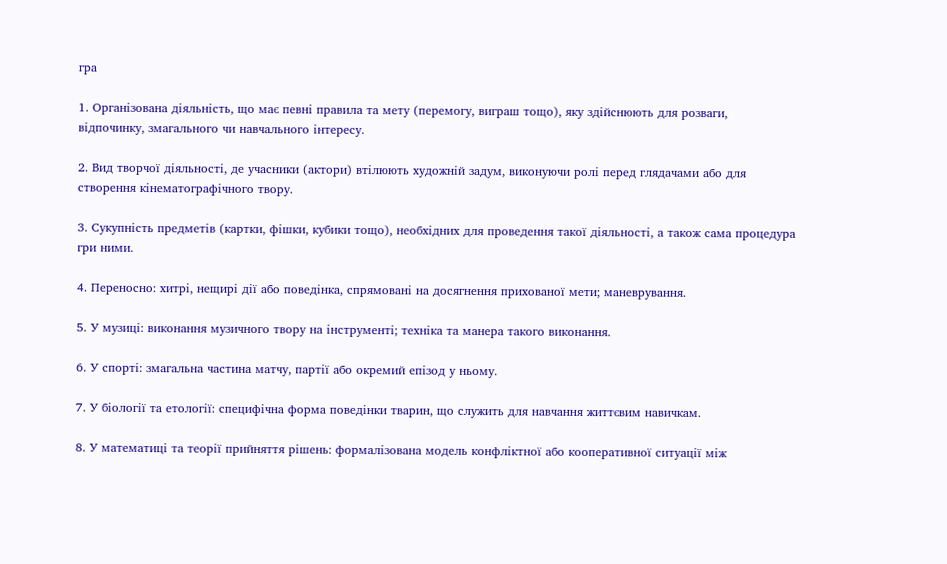гра

1. Організована діяльність, що має певні правила та мету (перемогу, виграш тощо), яку здійснюють для розваги, відпочинку, змагального чи навчального інтересу.

2. Вид творчої діяльності, де учасники (актори) втілюють художній задум, виконуючи ролі перед глядачами або для створення кінематографічного твору.

3. Сукупність предметів (картки, фішки, кубики тощо), необхідних для проведення такої діяльності, а також сама процедура гри ними.

4. Переносно: хитрі, нещирі дії або поведінка, спрямовані на досягнення прихованої мети; маневрування.

5. У музиці: виконання музичного твору на інструменті; техніка та манера такого виконання.

6. У спорті: змагальна частина матчу, партії або окремий епізод у ньому.

7. У біології та етології: специфічна форма поведінки тварин, що служить для навчання життєвим навичкам.

8. У математиці та теорії прийняття рішень: формалізована модель конфліктної або кооперативної ситуації між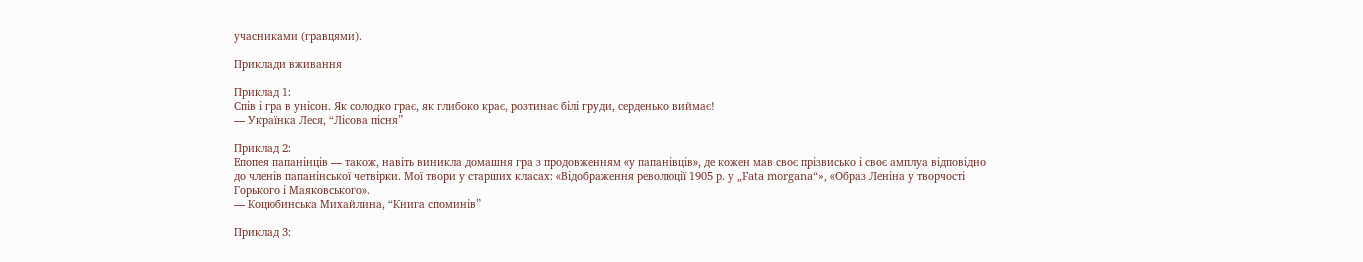учасниками (гравцями).

Приклади вживання

Приклад 1:
Спів і гра в унісон. Як солодко грає, як глибоко крає, розтинає білі груди, серденько виймає!
— Українка Леся, “Лісова пісня”

Приклад 2:
Епопея папанінців — також, навіть виникла домашня гра з продовженням «у папанівців», де кожен мав своє прізвисько і своє амплуа відповідно до членів папанінської четвірки. Мої твори у старших класах: «Відображення революції 1905 р. у „Fata morgana“», «Образ Леніна у творчості Горького і Маяковського».
— Коцюбинська Михайлина, “Книга споминів”

Приклад 3: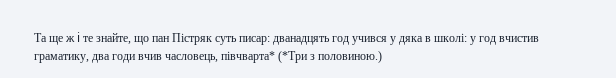Та ще ж i те знайте, що пан Пiстряк суть писар: дванадцять год учився у дяка в школi: у год вчистив граматику, два годи вчив часловець, пiвчварта* (*Три з половиною.)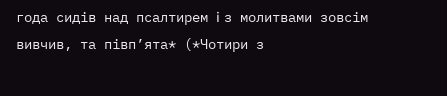года сидiв над псалтирем i з молитвами зовсiм вивчив, та пiвп’ята* (*Чотири з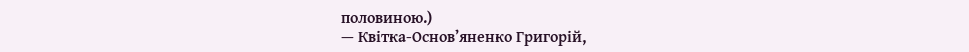половиною.)
— Квітка-Основ’яненко Григорій,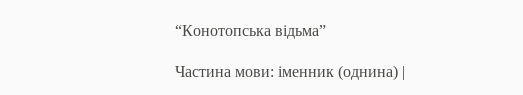“Конотопська відьма”

Частина мови: іменник (однина) |